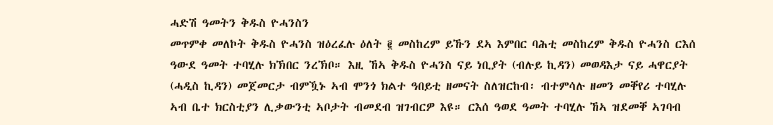ሓድሽ ዓመትን ቅዱስ ዮሓንስን
መጥምቀ መለኮት ቅዱስ ዮሓንስ ዝዕረፈሉ ዕለት ፪ መስከረም ይኹን ደኣ እምበር ባሕቲ መስከረም ቅዱስ ዮሓንስ ርእሰ ዓውደ ዓመት ተባሂሉ ክኽበር ንረኽቦ። እዚ ኸኣ ቅዱስ ዮሓንስ ናይ ነቢያት (ብሉይ ኪዳን) መወዳእታ ናይ ሓዋርያት (ሓዲስ ኪዳን) መጀመርታ ብምዃኑ ኣብ ሞንጎ ክልተ ዓበይቲ ዘመናት ስለዝርከብ፡ ብተምሳሉ ዘመን መቐየሪ ተባሂሉ ኣብ ቤተ ክርስቲያን ሊቃውንቲ ኣቦታት ብመደብ ዝገብርዎ እዩ። ርእሰ ዓወደ ዓመት ተባሂሉ ኸኣ ዝደመቐ ኣገባብ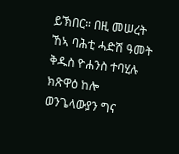ይኽበር። በዚ መሠረት ኸኣ ባሕቲ ሓድሽ ዓመት ቅዱስ ዮሐንስ ተባሂሉ ክጽዋዕ ከሎ ወንጌላውያን ግና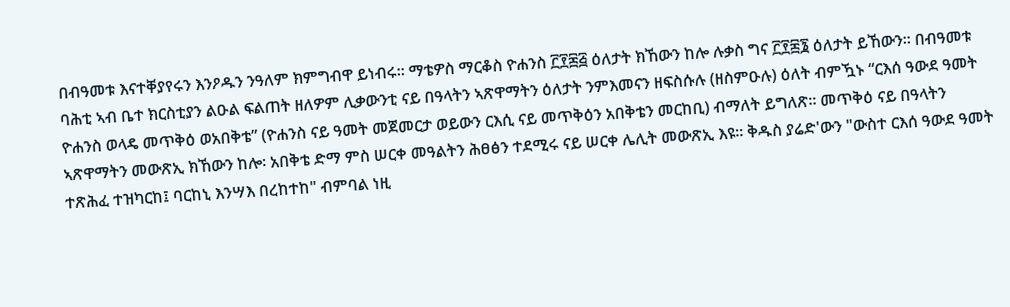በብዓመቱ እናተቐያየሩን እንዖዱን ንዓለም ክምግብዋ ይነብሩ። ማቴዎስ ማርቆስ ዮሐንስ ፫፻፷፭ ዕለታት ክኸውን ከሎ ሉቃስ ግና ፫፻፷፮ ዕለታት ይኸውን። በብዓመቱ ባሕቲ ኣብ ቤተ ክርስቲያን ልዑል ፍልጠት ዘለዎም ሊቃውንቲ ናይ በዓላትን ኣጽዋማትን ዕለታት ንምእመናን ዘፍስሱሉ (ዘስምዑሉ) ዕለት ብምዃኑ “ርእሰ ዓውደ ዓመት ዮሐንስ ወላዴ መጥቅዕ ወአበቅቴ” (ዮሐንስ ናይ ዓመት መጀመርታ ወይውን ርእሲ ናይ መጥቅዕን አበቅቴን መርከቢ) ብማለት ይግለጽ። መጥቅዕ ናይ በዓላትን ኣጽዋማትን መውጽኢ ክኸውን ከሎ፡ አበቅቴ ድማ ምስ ሠርቀ መዓልትን ሕፀፅን ተደሚሩ ናይ ሠርቀ ሌሊት መውጽኢ እዩ። ቅዱስ ያሬድ'ውን "ውስተ ርእሰ ዓውደ ዓመት ተጽሕፈ ተዝካርከ፤ ባርከኒ እንሣእ በረከተከ" ብምባል ነዚ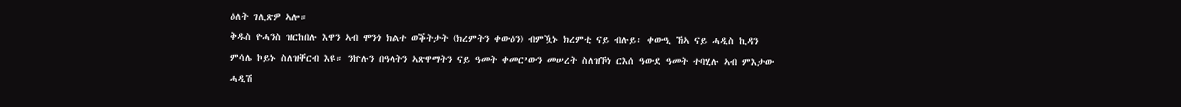ዕለት ገሊጽዎ ኣሎ።
ቅዱስ ዮሓንስ ዝርከበሉ እዋን ኣብ ሞንጎ ክልተ ወቕትታት (ክረምትን ቀውዕን) ብምዃኑ ክረምቲ ናይ ብሉይ፡ ቀውዒ ኸኣ ናይ ሓዲስ ኪዳን ምሳሌ ኮይኑ ስለዝቐርብ እዩ። ንኵሉን በዓላትን ኣጽዋማትን ናይ ዓመት ቀመር’ውን መሠረት ስለዝኾነ ርእሰ ዓውደ ዓመት ተባሂሉ ኣብ ምእታው ሓዲሽ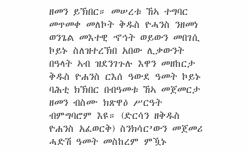ዘመን ይኽበር። መሠረቱ ኸኣ ተግባር መጥመቀ መለኮት ቅዱስ ዮሓንስ ንዘመነ ወንጌል መእተዊ ኆኅት ወይውን መበገሲ ኮይኑ ስለዝተረኽበ አበው ሊቃውንት በዓላት ኣብ ዝደንገጉሉ እዋን መዘከርታ ቅዱስ ዮሐንስ ርእሰ ዓውደ ዓመት ኮይኑ ባሕቲ ክኽበር በብዓመቱ ኸኣ መጀመርታ ዘመን ብስሙ ክጽዋዕ ሥርዓት ብምግባሮም እዩ። (ድርሳን ዘቅዱስ ዮሐንስ አፈወርቅ) ስንክሳር’ውን መጀመሪ ሓድሽ ዓመት መስከረም ምዃኑ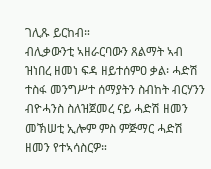ገሊጹ ይርከብ።
ብሊቃውንቲ ኣዘራርባውን ጸልማት ኣብ ዝነበረ ዘመነ ፍዳ ዘይተሰምዐ ቃል፡ ሓድሽ ተስፋ መንግሥተ ሰማያትን ስብከት ብርሃንን ብዮሓንስ ስለዝጀመረ ናይ ሓድሽ ዘመን መኽሠቲ ኢሎም ምስ ምጅማር ሓድሽ ዘመን የተኣሳስርዎ።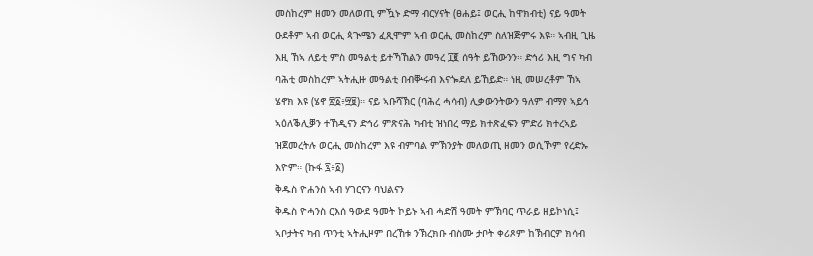መስከረም ዘመን መለወጢ ምዃኑ ድማ ብርሃናት (ፀሐይ፤ ወርሒ ከዋክብቲ) ናይ ዓመት ዑደቶም ኣብ ወርሒ ጳጒሜን ፈጺሞም ኣብ ወርሒ መስከረም ስለዝጅምሩ እዩ። ኣብዚ ጊዜ እዚ ኸኣ ለይቲ ምስ መዓልቲ ይተኻኸልን መዓረ ፲፪ ሰዓት ይኸውንን። ድኅሪ እዚ ግና ካብ ባሕቲ መስከረም ኣትሒዙ መዓልቲ በብቝሩብ እናጐደለ ይኸይድ። ነዚ መሠረቶም ኸኣ ሄኖክ እዩ (ሄኖ ፳፩፥፵፱)። ናይ ኣቡሻኽር (ባሕረ ሓሳብ) ሊቃውንትውን ዓለም ብማየ ኣይኅ ኣዕለቕሊቓን ተኸዲናን ድኅሪ ምጽናሕ ካብቲ ዝነበረ ማይ ክተጽፈፍን ምድሪ ክተረኣይ ዝጀመረትሉ ወርሒ መስከረም እዩ ብምባል ምኽንያት መለወጢ ዘመን ወሲኾም የረድኡ እዮም። (ኩፋ ፯፥፩)
ቅዱስ ዮሐንስ ኣብ ሃገርናን ባህልናን
ቅዱስ ዮሓንስ ርእሰ ዓውደ ዓመት ኮይኑ ኣብ ሓድሽ ዓመት ምኽባር ጥራይ ዘይኮነሲ፤ ኣቦታትና ካብ ጥንቲ ኣትሒዞም በረኸቱ ንኽረክቡ ብስሙ ታቦት ቀሪጾም ከኽብርዎ ክሳብ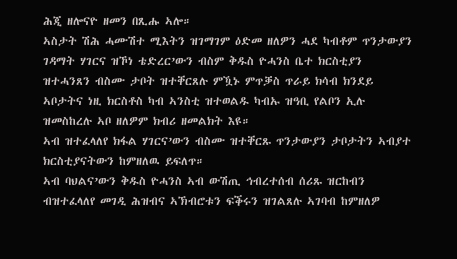ሕጂ ዘሎናዮ ዘመን በጺሑ ኣሎ።
ኣስታት ሽሕ ሓሙሽተ ሚእትን ዝገማገም ዕድመ ዘለዎን ሓደ ካብቶም ጥንታውያን ገዳማት ሃገርና ዝኾነ ቴድረር’ውን ብስም ቅዱስ ዮሓንስ ቤተ ክርስቲያን ዝተሓንጸን ብስሙ ታቦት ዝተቐርጸሉ ምዃኑ ምጥቓስ ጥራይ ክሳብ ክንደይ ኣቦታትና ነዚ ክርስቶስ ካብ ኣንስቲ ዝተወልዱ ካብኡ ዝዓቢ የልቦን ኢሉ ዝመስከረሉ ኣቦ ዘለዎም ክብሪ ዘመልክት እዩ።
ኣብ ዝተፈላለየ ክፋል ሃገርና’ውን ብስሙ ዝተቐርጹ ጥንታውያን ታቦታትን ኣብያተ ክርስቲያናትውን ከምዘለዉ ይፍለጥ።
ኣብ ባህልና’ውን ቅዱስ ዮሓንስ ኣብ ውሽጢ ኅብረተሰብ ሰሪጹ ዝርከብን ብዝተፈላለየ መገዲ ሕዝብና ኣኽብሮቱን ፍቕሩን ዝገልጸሉ ኣገባብ ከምዘለዎ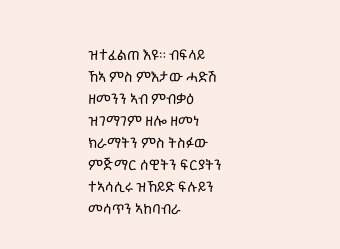ዝተፈልጠ እዩ። ብፍላይ ኸኣ ምስ ምእታው ሓድሽ ዘመንን ኣብ ምብቃዕ ዝገማገም ዘሎ ዘመነ ክራማትን ምስ ትስፉው ምጅማር ሰዊትን ፍርያትን ተኣሳሲሩ ዝኸይድ ፍሉይን መሳጥን ኣከባብራ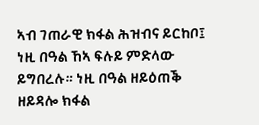ኣብ ገጠራዊ ክፋል ሕዝብና ይርከቦ፤ ነዚ በዓል ኸኣ ፍሉይ ምድላው ይግበረሉ። ነዚ በዓል ዘይዕጠቕ ዘይዳሎ ክፋል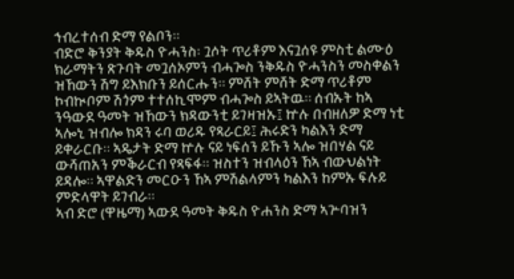ኅብረተሰብ ድማ የልቦን።
ብድሮ ቅንያት ቅዱስ ዮሓንስ፡ ጓሶት ጥሪቶም እናጓሰዩ ምስቲ ልሙዕ ክራማትን ጽጉባት መጓሰኦምን ብሓጐስ ንቅዱስ ዮሓንስን መስቀልን ዝኸውን ሽግ ይእክቡን ይሰርሑን። ምሸት ምሸት ድማ ጥሪቶም ኮብኲቦም ሽጎም ተተሰኪሞም ብሓጐስ ይኣትዉ። ሰብኡት ከኣ ንዓውደ ዓመት ዝኸውን ክዳውንቲ ይገዛዝኡ፤ ኵሉ በብዘለዎ ድማ ነቲ ኣሎኒ ዝብሎ ክዳን ሩባ ወሪዱ የጻራርይ፤ ሕሩድን ካልእን ድማ ይቀራርቡ። ኣዴታት ድማ ኵሉ ናይ ነፍሰን ይኹን ኣሎ ዝበሃል ናይ ውሻጠአን ምቕራርብ የጻፍፋ። ዝስተን ዝብላዕን ኸኣ ብውህልነት ይዳሎ። ኣዋልድን መርዑን ኸኣ ምሽልላምን ካልእን ከምኡ ፍሉይ ምድላዋት ይገብራ።
ኣብ ድሮ (ዋዜማ) ኣውደ ዓመት ቅዱስ ዮሐንስ ድማ ኣጕባዝን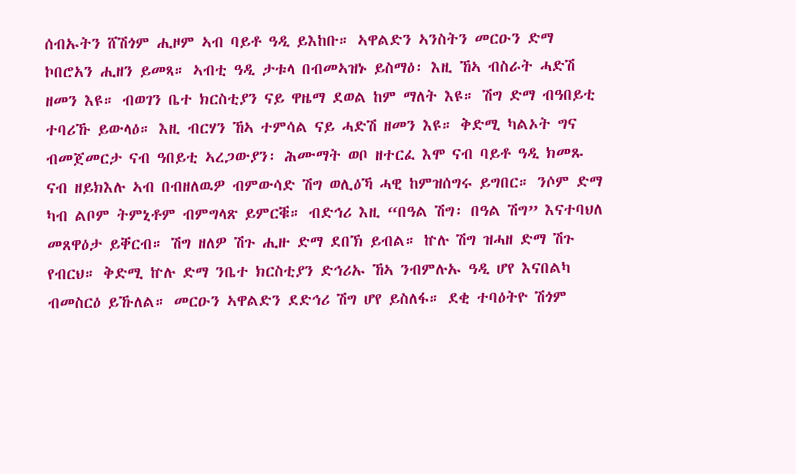ሰብኡትን ሸሽጎም ሒዞም ኣብ ባይቶ ዓዲ ይእከቡ። ኣዋልድን ኣንስትን መርዑን ድማ ኮበሮአን ሒዘን ይመጻ። ኣብቲ ዓዲ ታቱላ በብመኣዝኑ ይስማዕ፡ እዚ ኸኣ ብስራት ሓድሽ ዘመን እዩ። ብወገን ቤተ ክርስቲያን ናይ ዋዜማ ደወል ከም ማለት እዩ። ሽግ ድማ ብዓበይቲ ተባሪኹ ይውላዕ። እዚ ብርሃን ኸኣ ተምሳል ናይ ሓድሽ ዘመን እዩ። ቅድሚ ካልኦት ግና ብመጀመርታ ናብ ዓበይቲ ኣረጋውያን፡ ሕሙማት ወቦ ዘተርፈ እሞ ናብ ባይቶ ዓዲ ክመጹ ናብ ዘይክእሉ ኣብ በብዘለዉዎ ብምውሳድ ሽግ ወሊዕኻ ሓዊ ከምዝሰግሩ ይግበር። ንሶም ድማ ካብ ልቦም ትምኒቶም ብምግላጽ ይምርቑ። ብድኅሪ እዚ “በዓል ሽግ፡ በዓል ሽግ” እናተባህለ መጸዋዕታ ይቐርብ። ሽግ ዘለዎ ሽጉ ሒዙ ድማ ደበኽ ይብል። ኵሉ ሽግ ዝሓዘ ድማ ሽጉ የብርህ። ቅድሚ ኵሉ ድማ ንቤተ ክርስቲያን ድኅሪኡ ኸኣ ንብምሉኡ ዓዲ ሆየ እናበልካ ብመስርዕ ይኹለል። መርዑን ኣዋልድን ደድኅሪ ሽግ ሆየ ይስለፋ። ደቂ ተባዕትዮ ሽጎም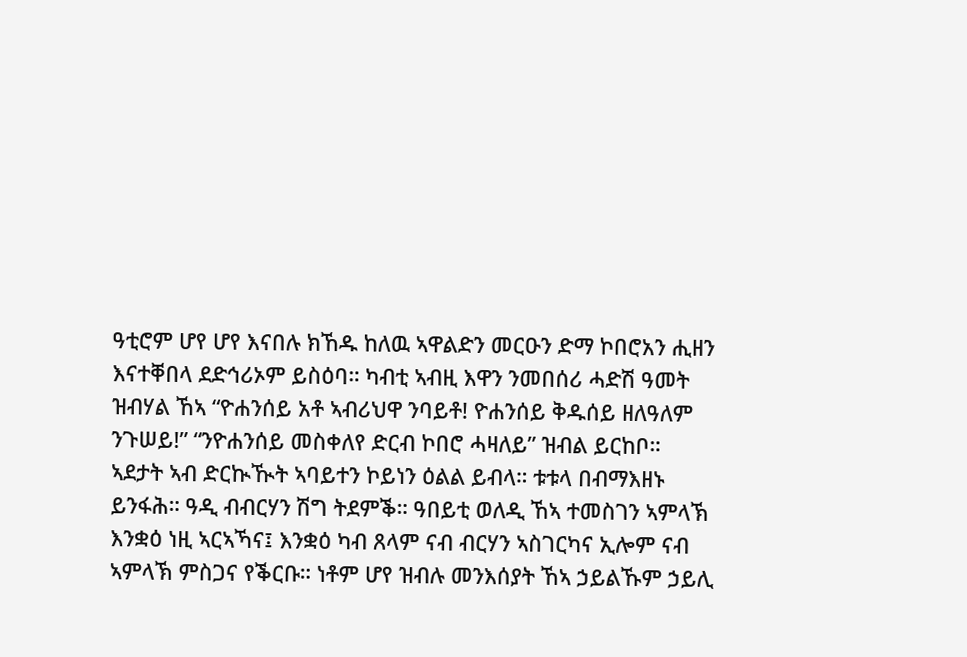ዓቲሮም ሆየ ሆየ እናበሉ ክኸዱ ከለዉ ኣዋልድን መርዑን ድማ ኮበሮአን ሒዘን እናተቐበላ ደድኅሪኦም ይስዕባ። ካብቲ ኣብዚ እዋን ንመበሰሪ ሓድሽ ዓመት ዝብሃል ኸኣ “ዮሐንሰይ አቶ ኣብሪህዋ ንባይቶ! ዮሐንሰይ ቅዱሰይ ዘለዓለም ንጉሠይ!” “ንዮሐንሰይ መስቀለየ ድርብ ኮበሮ ሓዛለይ” ዝብል ይርከቦ።
ኣደታት ኣብ ድርኲዂት ኣባይተን ኮይነን ዕልል ይብላ። ቱቱላ በብማእዘኑ ይንፋሕ። ዓዲ ብብርሃን ሽግ ትደምቕ። ዓበይቲ ወለዲ ኸኣ ተመስገን ኣምላኽ እንቋዕ ነዚ ኣርኣኻና፤ እንቋዕ ካብ ጸላም ናብ ብርሃን ኣስገርካና ኢሎም ናብ ኣምላኽ ምስጋና የቕርቡ። ነቶም ሆየ ዝብሉ መንእሰያት ኸኣ ኃይልኹም ኃይሊ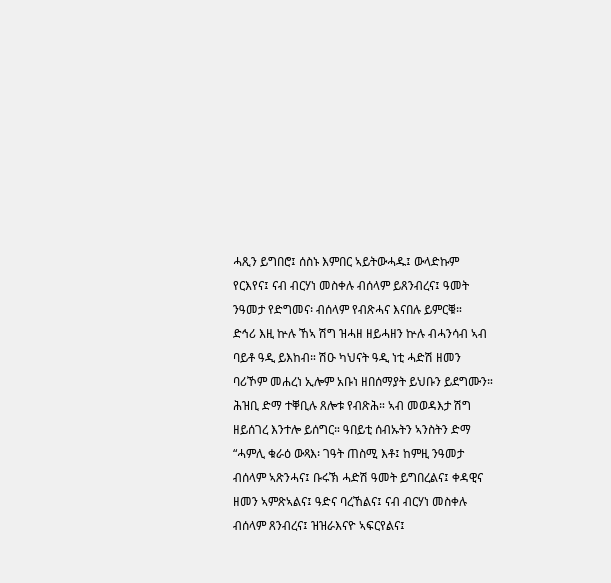ሓጺን ይግበሮ፤ ሰስኑ እምበር ኣይትውሓዱ፤ ውላድኩም የርእየና፤ ናብ ብርሃነ መስቀሉ ብሰላም ይጸንብረና፤ ዓመት ንዓመታ የድግመና፡ ብሰላም የብጽሓና እናበሉ ይምርቑ።
ድኅሪ እዚ ኵሉ ኸኣ ሽግ ዝሓዘ ዘይሓዘን ኵሉ ብሓንሳብ ኣብ ባይቶ ዓዲ ይእከብ። ሽዑ ካህናት ዓዲ ነቲ ሓድሽ ዘመን ባሪኾም መሐረነ ኢሎም አቡነ ዘበሰማያት ይህቡን ይደግሙን። ሕዝቢ ድማ ተቐቢሉ ጸሎቱ የብጽሕ። ኣብ መወዳእታ ሽግ ዘይሰገረ እንተሎ ይሰግር። ዓበይቲ ሰብኡትን ኣንስትን ድማ “ሓምሊ ቁራዕ ውጻእ፡ ገዓት ጠስሚ እቶ፤ ከምዚ ንዓመታ ብሰላም ኣጽንሓና፤ ቡሩኽ ሓድሽ ዓመት ይግበረልና፤ ቀዳዊና ዘመን ኣምጽኣልና፤ ዓድና ባረኸልና፤ ናብ ብርሃነ መስቀሉ ብሰላም ጸንብረና፤ ዝዝራእናዮ ኣፍርየልና፤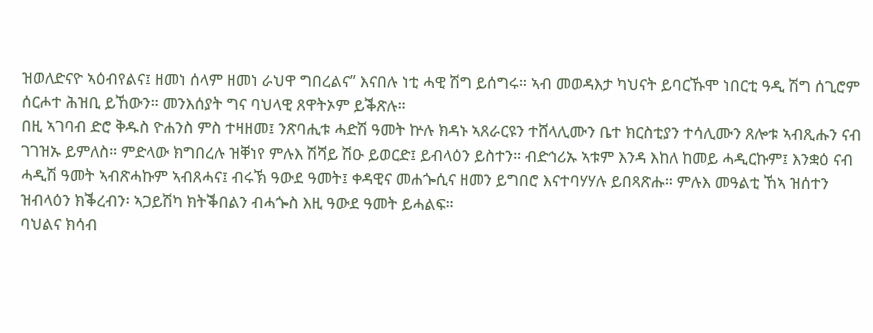ዝወለድናዮ ኣዕብየልና፤ ዘመነ ሰላም ዘመነ ራህዋ ግበረልና” እናበሉ ነቲ ሓዊ ሽግ ይሰግሩ። ኣብ መወዳእታ ካህናት ይባርኹሞ ነበርቲ ዓዲ ሽግ ሰጊሮም ሰርሖተ ሕዝቢ ይኸውን። መንእሰያት ግና ባህላዊ ጸዋትኦም ይቕጽሉ።
በዚ ኣገባብ ድሮ ቅዱስ ዮሐንስ ምስ ተዛዘመ፤ ንጽባሒቱ ሓድሽ ዓመት ኵሉ ክዳኑ ኣጸራርዩን ተሸላሊሙን ቤተ ክርስቲያን ተሳሊሙን ጸሎቱ ኣብጺሑን ናብ ገገዝኡ ይምለስ። ምድላው ክግበረሉ ዝቐነየ ምሉእ ሽሻይ ሽዑ ይወርድ፤ ይብላዕን ይስተን። ብድኅሪኡ ኣቱም እንዳ እከለ ከመይ ሓዲርኩም፤ እንቋዕ ናብ ሓዲሽ ዓመት ኣብጽሓኩም ኣብጸሓና፤ ብሩኽ ዓውደ ዓመት፤ ቀዳዊና መሐጐሲና ዘመን ይግበሮ እናተባሃሃሉ ይበጻጽሑ። ምሉእ መዓልቲ ኸኣ ዝሰተን ዝብላዕን ክቕረብን፡ ኣጋይሽካ ክትቕበልን ብሓጐስ እዚ ዓውደ ዓመት ይሓልፍ።
ባህልና ክሳብ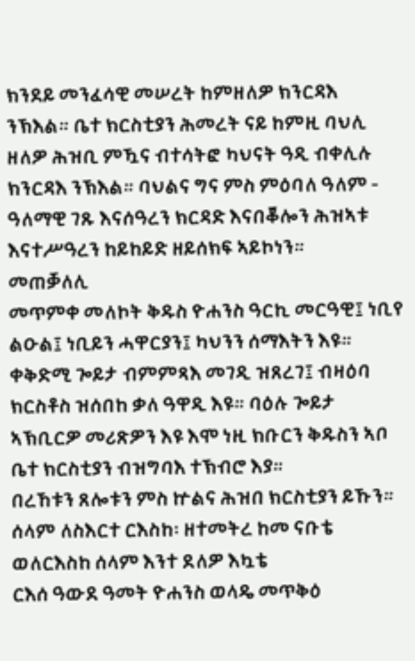ክንደይ መንፈሳዊ መሠረት ከምዘለዎ ክንርዳእ ንኽእል። ቤተ ክርስቲያን ሕመረት ናይ ከምዚ ባህሊ ዘለዎ ሕዝቢ ምዃና ብተሳትፎ ካህናት ዓዲ ብቀሊሉ ክንርዳእ ንኽእል። ባህልና ግና ምስ ምዕባለ ዓለም - ዓለማዊ ገጹ እናሰዓረን ክርዳድ እናበቖሎን ሕዝኣቱ እናተሥዓረን ከይከይድ ዘይሰክፍ ኣይኮነን።
መጠቓለሊ
መጥምቀ መለኮት ቅዱስ ዮሐንስ ዓርኪ መርዓዊ፤ ነቢየ ልዑል፤ ነቢይን ሓዋርያን፤ ካህንን ሰማእትን እዩ። ቀቅድሚ ጐይታ ብምምጻእ መገዲ ዝጸረገ፤ ብዛዕባ ክርስቶስ ዝሰበከ ቃለ ዓዋዲ እዩ። ባዕሉ ጐይታ ኣኽቢርዎ መሪጽዎን እዩ እሞ ነዚ ክቡርን ቅዱስን ኣቦ ቤተ ክርስቲያን ብዝግባእ ተኽብሮ እያ።
በረኸቱን ጸሎቱን ምስ ኵልና ሕዝበ ክርስቲያን ይኹን።
ሰላም ለስእርተ ርእስከ፡ ዘተመትረ ከመ ናቡቴ
ወለርእስከ ሰላም እንተ ደለዎ እኳቴ
ርእሰ ዓውደ ዓመት ዮሐንስ ወላዴ መጥቅዕ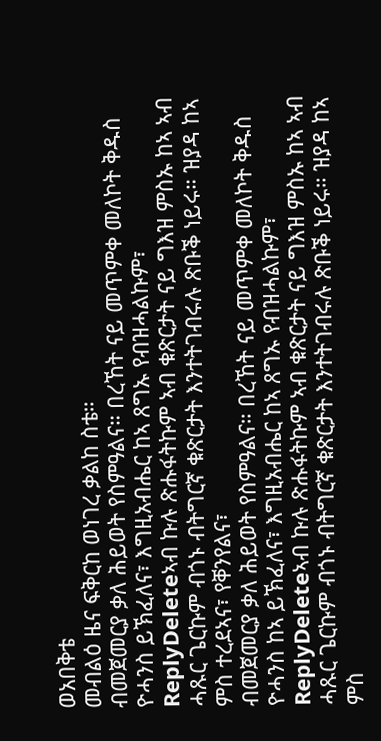ወአበቅቴ
መብልዕ ዜና ፍቅርከ ወነገረ ቃልከ ስቴ።
ብመጀመርያ ቃለ ሕይወት የስምዓልና። በረኸት ናይ መጥምቀ መለኮት ቅዱስ ዮሓንስ ይኽፈለና፣ እግዚአብሔር ከኣ ጸግኡ የብዝሓልኩም፣
ReplyDeleteኣብ ኩሉ ጽሑፋትኩም ኣብ ቁጽርታት ናይ ግእዝ ምስኡ ከኣ ኣብ ሓጹር ጌርኩም ብጎኑ ብትግርኛ ቁጽርታት እንተትገብሩሉ ጽቡቕ ነይሩ። ዝያዳ ከኣ ምስ ተረደኣና፣ የቐንየልና፣
ብመጀመርያ ቃለ ሕይወት የስምዓልና። በረኸት ናይ መጥምቀ መለኮት ቅዱስ ዮሓንስ ከኣ ይኽፈለና፣ እግዚአብሔር ከኣ ጸግኡ የብዝሓልኩም፣
ReplyDeleteኣብ ኩሉ ጽሑፋትኩም ኣብ ቁጽርታት ናይ ግእዝ ምስኡ ከኣ ኣብ ሓጹር ጌርኩም ብጎኑ ብትግርኛ ቁጽርታት እንተትገብሩሉ ጽቡቕ ነይሩ። ዝያዳ ከኣ ምስ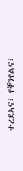ተረደኣና፣ የቐንየልና፣